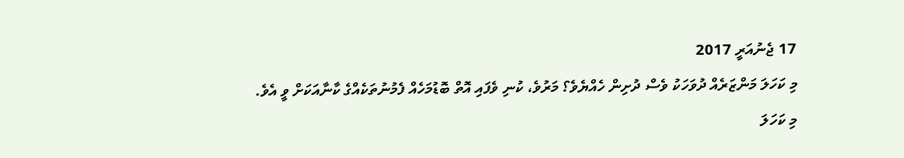17 ޖެނުއަރީ 2017
މި ކަހަލަ މަންޒަރެއް ދުވަހަކު ވެސް ދުށިން ހެއްޔެވެ؟ މަރުވެ، ކުނި ވެފައި އޮތް ބޮޑުމަހެއް ފެމުނުތަކެއްގެ ކާނާއަކަށް ވީ އެވެ.
މި ކަހަލަ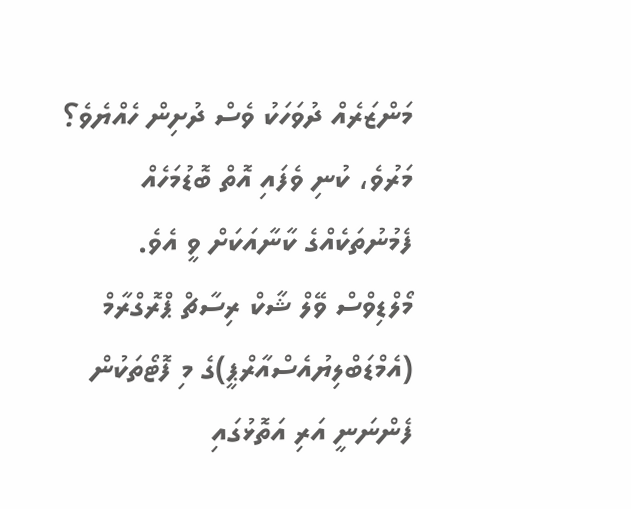މަންޒަރެއް ދުވަހަކު ވެސް ދުށިން ހެއްޔެވެ؟ މަރުވެ، ކުނި ވެފައި އޮތް ބޮޑުމަހެއް ފެމުނުތަކެއްގެ ކާނާއަކަށް ވީ އެވެ.
މޯލްޑިވްސް ވޭލް ޝާކް ރިސާޗް ޕްރޮގްރާމް (އެމްޑަބްލިޔުއެސްއާރްޕީ)ގެ މި ފޮޓޯތަކުން ފެންނަނީ އަރި އަތޮޅުގައި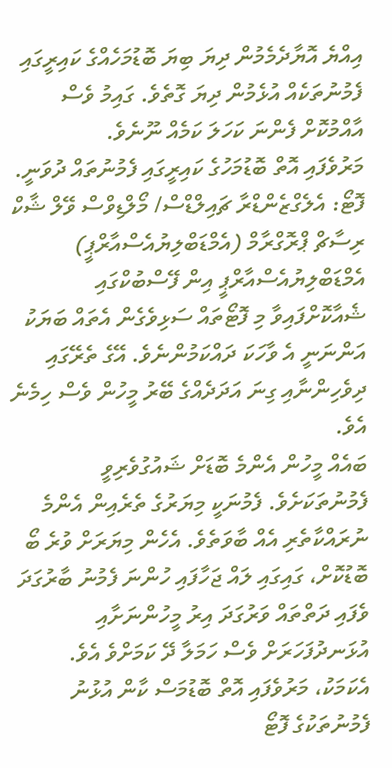އިއްޔެ އޮޔާދެމެމުން ދިޔަ ބިޔަ ބޮޑުމަހެއްގެ ކައިރީގައި ފެމުނުތަކެއް އުޅެމުން ދިޔަ ގޮތެވެ. ގައިމު ވެސް އާއްމުކޮށް ފެންނަ ކަހަލަ ކަމެއް ނޫނެވެ.
މަރުވެފައި އޮތް ބޮޑުމަހުގެ ކައިރީގައި ފެމުނުތައް ދުވަނީ. ފޮޓޯ: އެލެގްޒެންޑްރާ ޗައިލްޑްސް/ މޯލްޑިވްސް ވޭލް ޝާކް ރިސާޗް ޕްރޮގްރާމް (އެމްޑަބްލިޔުއެސްއާރްޕީ)
އެމްޑަބްލިޔުއެސްއާރްޕީ އިން ފޭސްބުކްގައި ޝެއާކޮށްފައިވާ މި ފޮޓޯތައް ސަޅިވެގެން އެތައް ބަޔަކު އަންނަނީ އެ ވާހަކަ ދައްކަމުންނެވެ. އޭގެ ތެރޭގައި ދިވެހިންނާއި ގިނަ އަދަދެއްގެ ބޭރު މީހުން ވެސް ހިމެނެ އެވެ.
ބައެއް މީހުން އެންމެ ބޮޑަށް ޝައުގުވެރިވީ ފެމުނުތަކަށެވެ. ފެމުނަކީ މިޔަރުގެ ތެރެއިން އެންމެ ނުރައްކާތެރި އެއް ބާވަތެވެ. އެހެން މިޔަރަށް ވުރެ ބޯ ބޮޑުކޮށް، ގައިގައި ލައް ޖަހާފައި ހުންނަ ފެމުނު ބާރުގަދަ ވެފައި ދަތްތައް ވަރުގަދަ އިރު މީހުންނަށާއި އުޅަނދުފަހަރަށް ވެސް ހަމަލާ ދޭ ކަމަށްވެ އެވެ.
އެކަމަކު، މަރުވެފައި އޮތް ބޮޑުމަސް ކާން އުޅުނު ފެމުނުތަކުގެ ފޮޓޯ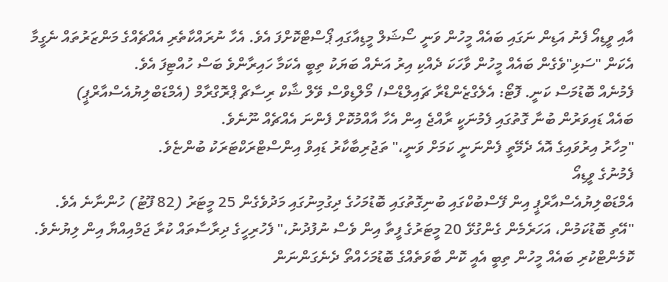އާއި ވީޑިއޯ ފެނު އަޑިން ނަގައި ބައެއް މީހުން ވަނީ ސޯޝަލް މީޑިއާގައި ޕޯސްޓްކޮށްފަ އެވެ. އެހާ ނުރައްކާތެރި އެއްޗެއްގެ މަންޒަރުތައް ނެގީމާ އެކަން "ސަޅި"ވެގެން ބައެއް މީހުން ވާހަކަ ދެއްކި އިރު އަނެއް ބަޔަކު ތިބީ އެކަމާ ހައިރާންވެ ބަސް ހުއްޓިފަ އެވެ.
ފެމުނެއް ބޮޑުމަސް ކަނީ. ފޮޓޯ: އެލެގްޒެންޑްރާ ޗައިލްޑްސް/ މޯލްޑިވްސް ވޭލް ޝާކް ރިސާޗް ޕްރޮގްރާމް (އެމްޑަބްލިޔުއެސްއާރްޕީ)
ބައެއް ޑައިވަރުން ބުނާ ގޮތުގައި ފެމުނަކީ ރާއްޖެ އިން އެހާ އާއްމުކޮށް ފެންނަ އެއްޗެއް ނޫނެވެ.
"މިހާރު އިރުވައިގެ އޮއެ ދެމޭތީ ފެންނަނީ ކަމަށް ވަނީ،" ތަޖުރިބާކާރު ޑައިވް އިންސްޓްރަކްޓަރަކު ބުންޏެވެ.
ފެމުނުގެ ވީޑިއޯ
އެމްޑަބްލިޔުއެސްއާރްޕީ އިން ފޭސްބުކްގައި ބުނިގޮތުގައި ބޮޑުމަހުގެ ދިގުމިނުގައި މަދުވެގެން 25 މީޓަރު (82 ފޫޓު) ހުންނާނެ އެވެ.
"އޭތި ބޮޑުކަމުން، އަހަރެމެން ގެންގުޅޭ 20 މީޓަރުގެ ފީތާ އިން ވެސް ނުފުދުނު،" ފެހުރިހީގެ ދިރާސާތައް ކުރާ ޖަމްއިއްޔާ އިން ލިޔުނެވެ.
ކޮމެންޓްކުރި ބައެއް މީހުން ތިބީ އެއީ ކޮން ބާވަތެއްގެ ބޮޑުމަހެއްތޯ ދެނެގަންނަން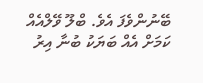ބޭނުންވެފަ އެވެ. ބްލޫ ވޭލްއެއް ކަމަށް އެއް ބަޔަކު ބުނާ އިރު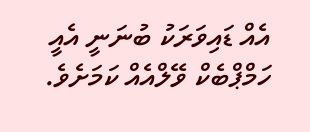އެއް ޑައިވަރަކު ބުނަނީ އެއީ ހަމްޕްބެކް ވޭލްއެއް ކަމަށެވެ.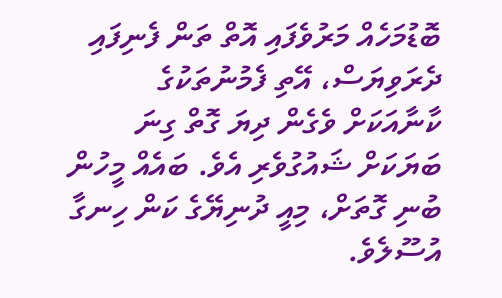ބޮޑުމަހެއް މަރުވެފައި އޮތް ތަން ފެނިފައި ދެރަވިޔަސް، އޭތި ފެމުނުތަކުގެ ކާނާއަކަށް ވެގެން ދިޔަ ގޮތް ގިނަ ބަޔަކަށް ޝައުގުވެރި އެވެ. ބައެއް މީހުން ބުނި ގޮތަށް، މިއީ ދުނިޔޭގެ ކަން ހިނގާ އުސޫލެވެ.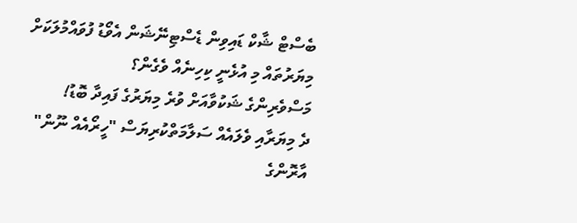ބެސްޓް ޝާކް ޑައިވިން ޑެސްޓިނޭޝަން އެވޯޑު ފުވައްމުލަކަށް
މިޔަރުތައް މި އުޅެނީ ކިހިނެއް ވެގެން؟
މަސްވެރިންގެ ޝަކުވާއަށް ވުރެ މިޔަރުގެ ފައިދާ ބޮޑު!
ދެ މިޔަރާއި ވެލައެއް ސަލާމަތްކުރިޔަސް "ހީރޯއެއް ނޫން"
އާރޮންގެ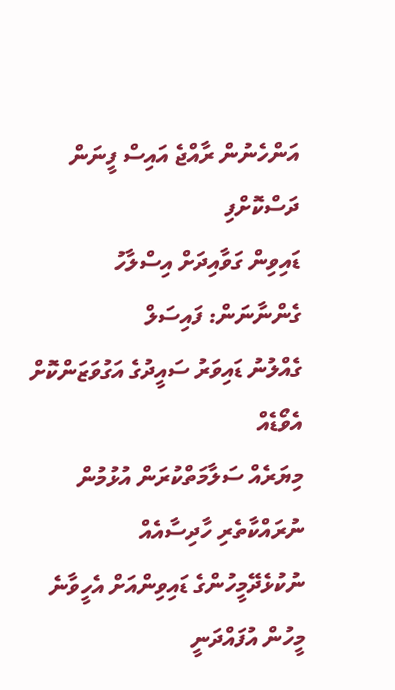އަންހެނުން ރާއްޖެ އައިސް ފީނަން ދަސްކޮށްފި
ޑައިވިން ގަވާއިދަށް އިސްލާހު ގެންނާނަން: ފައިސަލް
ގެއްލުނު ޑައިވަރު ސައީދުގެ އަގުވަޒަންކޮށް އެވޯޑެއް
މިޔަރެއް ސަލާމަތްކުރަން އުޅުމުން ނުރައްކާތެރި ހާދިސާއެއް
ނުކުޅެދޭމީހުންގެ ޑައިވިންއަށް އެހީވާނެ މީހުން އުފައްދަނީ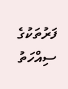ފަރުތަކުގެ ސިއްހަތު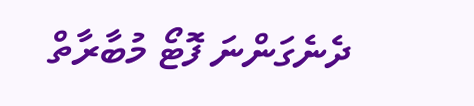ދެނެގަންނަ ފޮޓޯ މުބާރާތް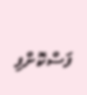ފަސްކޮށްފި